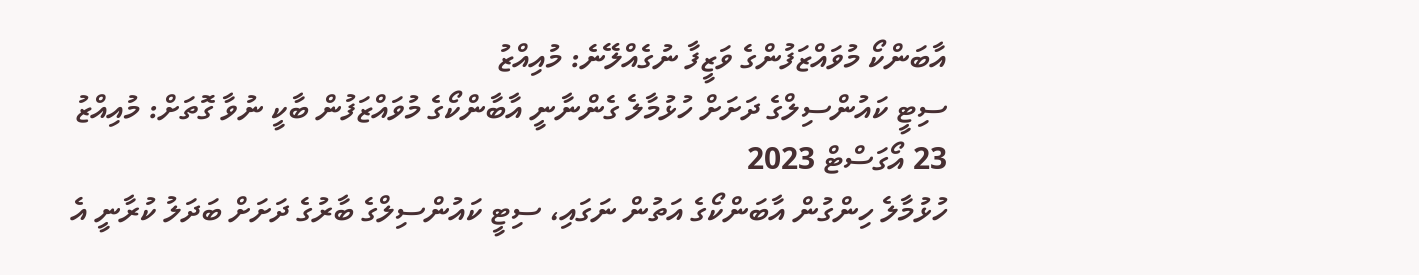އާބަންކޯ މުވައްޒަފުންގެ ވަޒީފާ ނުގެއްލޭނެ: މުއިއްޒު
ސިޓީ ކައުންސިލްގެ ދަށަށް ހުޅުމާލެ ގެންނާނީ އާބާންކޯގެ މުވައްޒަފުން ބާކީ ނުވާ ގޮތަށް: މުއިއްޒު
23 އޯގަސްޓް 2023
ހުޅުމާލެ ހިންގުން އާބަންކޯގެ އަތުން ނަގައި، ސިޓީ ކައުންސިލްގެ ބާރުގެ ދަށަށް ބަދަލު ކުރާނީ އެ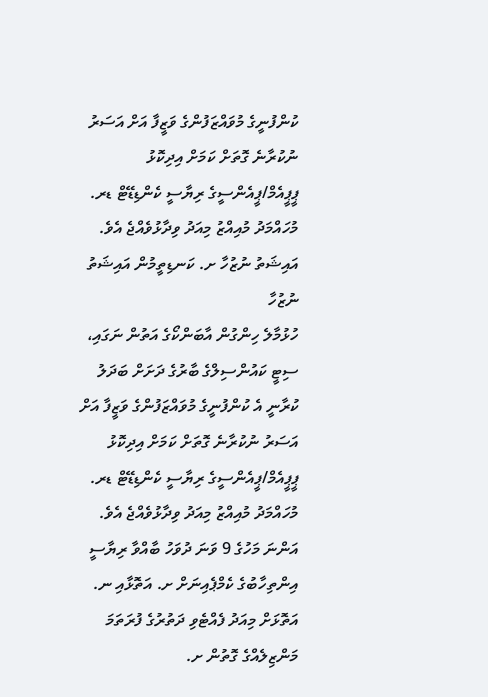ކުންފުނީގެ މުވައްޒަފުންގެ ވަޒީފާ އަށް އަސަރު ނުކުރާނެ ގޮތަށް ކަމަށް އިދިކޮޅު ޕީޕީއެމް/ޕީއެންސީގެ ރިޔާސީ ކެންޑިޑޭޓް ޑރ. މުހައްމަދު މުއިއްޒު މިއަދު ވިދާޅުވެއްޖެ އެވެ.
އައިޝަތު ނުޒުހާ ށ. ކަނޑިތީމުން އައިޝަތު ނުޒުހާ
ހުޅުމާލެ ހިންގުން އާބަންކޯގެ އަތުން ނަގައި، ސިޓީ ކައުންސިލްގެ ބާރުގެ ދަށަށް ބަދަލު ކުރާނީ އެ ކުންފުނީގެ މުވައްޒަފުންގެ ވަޒީފާ އަށް އަސަރު ނުކުރާނެ ގޮތަށް ކަމަށް އިދިކޮޅު ޕީޕީއެމް/ޕީއެންސީގެ ރިޔާސީ ކެންޑިޑޭޓް ޑރ. މުހައްމަދު މުއިއްޒު މިއަދު ވިދާޅުވެއްޖެ އެވެ.
އަންނަ މަހުގެ 9 ވަނަ ދުވަހު ބާއްވާ ރިޔާސީ އިންތިހާބުގެ ކެމްޕެއިނަށް ށ. އަތޮޅާއި ނ. އަތޮޅަށް މިއަދު ފެއްޓެވި ދަތުރުގެ ފުރަތަމަ މަންޒިލެއްގެ ގޮތުން ށ.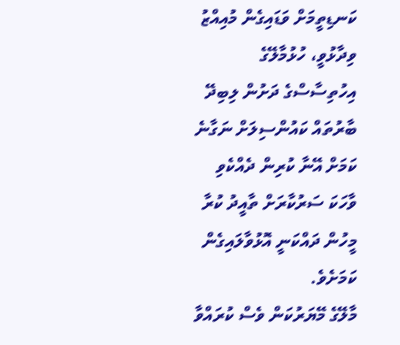ކަނޑިތީމަށް ވަޑައިގެން މުއިއްޒު ވިދާޅުވީ، ހުޅުމާލޭގެ އިހުތިސާސްގެ ދަށުން ލިބިދޭ ބާރުތައް ކައުންސިލަށް ނަގާނެ ކަމަށް އޭނާ ކުރިން ދެއްކެވި ވާހަކަ ސަރުކާރަށް ތާއީދު ކުރާ މީހުން ދައްކަނީ އޮޅުވާލައިގެން ކަމަށެވެ.
މާލޭގެ މޭޔަރުކަން ވެސް ކުރައްވާ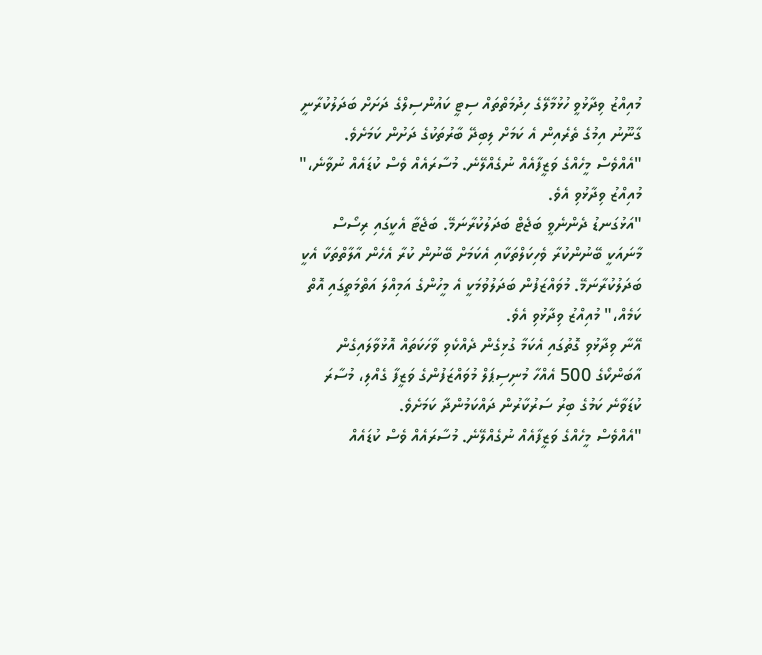މުއިއްޒު ވިދާޅުވީ ހުޅުމާލޭގެ ހިދުމަތްތައް ސިޓީ ކައުންސިލްގެ ދަށަށް ބަދަލުކުރާނީ ގާނޫނު އިމުގެ ތެރެއިން އެ ކަމަށް ލިބިދޭ ބާރުތަކުގެ ދަށުން ކަމަށެވެ.
"އެއްވެސް މީހެއްގެ ވަޒީފާއެއް ނުގެއްލޭނެ. މުސާރައެއް ވެސް ކުޑައެއް ނުވާނެ،" މުއިއްޒު ވިދާޅުވި އެވެ.
"އަޅުގަނޑު ދެންނެވީ ބަޖެޓް ބަދަލުކުރާނަމޭ. ބަޖެޓާ އެކީގައި ރިސޯސް މާނައަކީ ބޭނުންކުރާ ވެހިކަލްތަކާއި އެކަމަށް ބޭނުން ކުރާ އެހެން އާލާތްތަކާ އެކީ ބަދަލުކުރާނަމޭ. މުވައްޒަފުން ބަދަލުވުމަކީ އެ މީހުންގެ އަމިއްލަ އަތްމަތީގައި އޮތް ކަމެއް،" މުއިއްޒު ވިދާޅުވި އެވެ.
އޭނާ ވިދާޅުވި ގޮތުގައި އެކަމާ ގުޅިގެން ދެއްކެވި ވާހަކަތައް އޮޅުވާލައިގެން އާބަންކޯގެ 500 އެއްހާ މުނިސިޕަލް މުވައްޒަފުންގެ ވަޒީފާ ގެއްލި، މުސާރަ ކުޑަވާނެ ކަމުގެ ބިރު ސަރުކާރުން ދައްކަމުންދާ ކަމަށެވެ.
"އެއްވެސް މީހެއްގެ ވަޒީފާއެއް ނުގެއްލޭނެ. މުސާރައެއް ވެސް ކުޑައެއް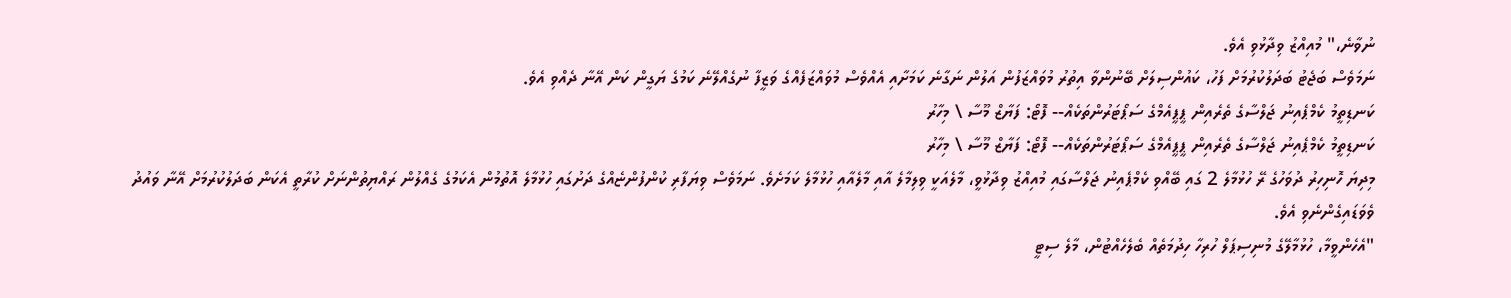ނުވާނެ،" މުއިއްޒު ވިދާޅުވި އެވެ.
ނަމަވެސް ބަޖެޓު ބަދަލުކުރުމަށް ފަހު، ކައުންސިލަށް ބޭނުންވާ އިތުރު މުވައްޒަފުން އަލުން ނަގާނެ ކަމަށާއި އެއްވެސް މުވައްޒަފެއްގެ ވަޒީފާ ނުގެއްލޭނެ ކަމުގެ ޔަގީން ކަން އޭނާ ދެއްވި އެވެ.
ކަނޑިތީމު ކެމްޕެއިނު ޖަލްސާގެ ތެރެއިން ޕީޕީއެމްގެ ސަޕޯޓަރުންތަކެއް-- ފޮޓޯ: ފަޔާޒް މޫސާ \ މިހާރު
ކަނޑިތީމު ކެމްޕެއިނު ޖަލްސާގެ ތެރެއިން ޕީޕީއެމްގެ ސަޕޯޓަރުންތަކެއް-- ފޮޓޯ: ފަޔާޒް މޫސާ \ މިހާރު
މިދިޔަ ހޮނިހިރު ދުވަހުގެ ރޭ ހުޅުމާލެ 2 ގައި ބޭއްވި ކެމްޕެއިނު ޖަލްސާގައި މުއިއްޒު ވިދާޅުވީ، މާލެއަކީ ވިލިމާލެ އާއި މާލެއާއި ހުޅުމާލެ ކަމަށެވެ. ނަމަވެސް ވިޔަފާރި ކުންފުންޏެއްގެ ދަށުގައި ހުޅުމާލެ އޮތުމުން އެކަމުގެ ގެއްލުން ރައްޔިތުންނަށް ކުރާތީ އެކަން ބަދަލުކުރުމަށް އޭނާ ވައުދު ވެވަޑައިގެންނެވި އެވެ.
"އެހެންވީމާ، ހުޅުމާލޭގެ މުނިސިޕަލް ހުރިހާ ހިދުމަތެއް ބެލެހެއްޓުން، މާލެ ސިޓީ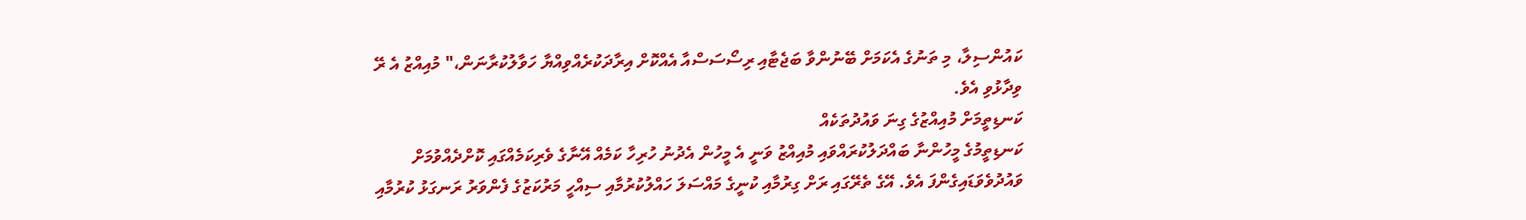ކައުންސިލާ، މި ތަނުގެ އެކަމަށް ބޭނުންވާ ބަޖެޓާއި ރިސޯސަސްއާ އެއްކޮށް އިރާދަކުރެއްވިއްޔާ ހަވާލުކުރާނަން،" މުއިއްޒު އެ ރޭ ވިދާޅުވި އެވެ.
ކަނޑިތީމަށް މުއިއްޒުގެ ގިނަ ވައުދުތަކެއް
ކަނޑިތީމުގެ މީހުންނާ ބައްދަލުކުރައްވައި މުއިއްޒު ވަނީ އެ މީހުން އެދުނު ހުރިހާ ކަމެއް އޭނާގެ ވެރިކަމެއްގައި ކޮށްދެއްވުމަށް ވައުދުވެވަޑައިގެންފަ އެވެ. އޭގެ ތެރޭގައި ރަށް ގިރުމާއި ކުނީގެ މައްސަލަ ހައްލުކުރުމާއި ސިއްހީ މަރުކަޒުގެ ފެންވަރު ރަނގަޅު ކުރުމާއި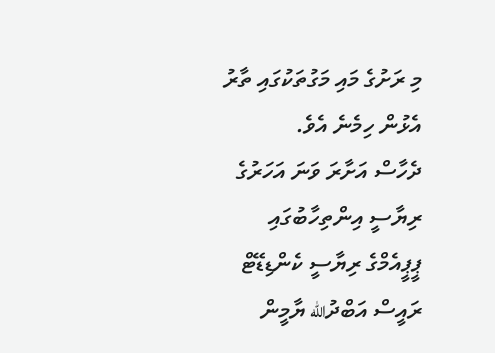މި ރަށުގެ މައި މަގުތަކުގައި ތާރު އެޅުން ހިމެނެ އެވެ.
ދެހާސް އަށާރަ ވަނަ އަހަރުގެ ރިޔާސީ އިންތިހާބުގައި ޕީޕީއެމްގެ ރިޔާސީ ކެންޑިޑޭޓް ރައީސް އަބްދުالله ޔާމީން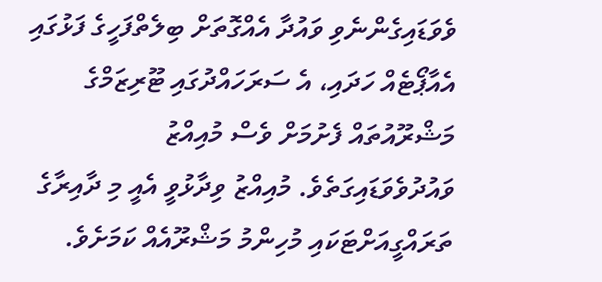ވެވަޑައިގެންނެވި ވައުދާ އެއްގޮތަށް ބިލެތްފަހީގެ ފަޅުގައި އެއާޕޯޓެއް ހަދައި، އެ ސަރަހައްދުގައި ޓޫރިޒަމްގެ މަޝްރޫއުތައް ފެށުމަށް ވެސް މުއިއްޒު ވައުދުވެވަޑައިގަތެވެ. މުއިއްޒު ވިދާޅުވީ އެއީ މި ދާއިރާގެ ތަރައްގީއަށްޓަކައި މުހިންމު މަޝްރޫއެއް ކަމަށެވެ.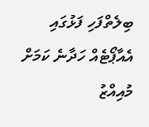ބިލެތްފަހި ފަޅުގައި އެއާޕޯޓެއް ހަދާނެ ކަމަށް މުއިއްޒު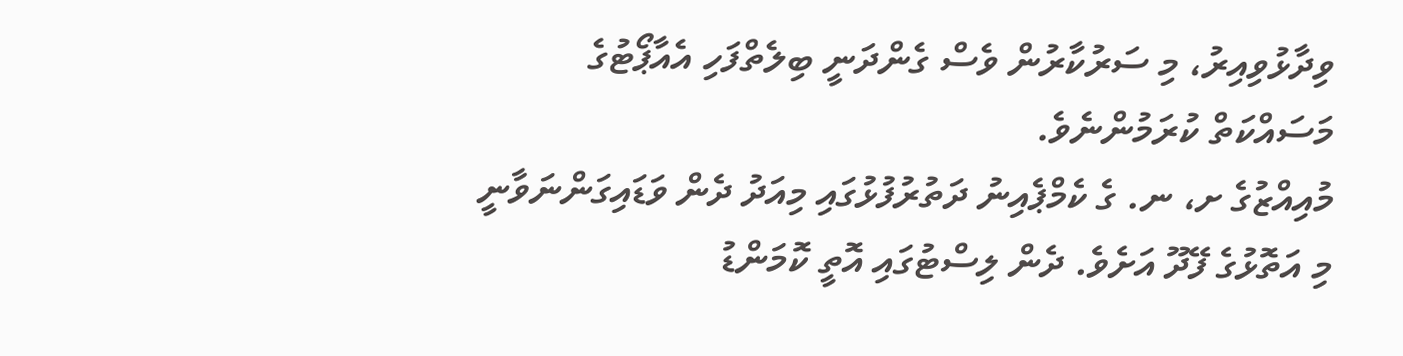ވިދާޅުވިއިރު، މި ސަރުކާރުން ވެސް ގެންދަނީ ބިލެތްފަހި އެއާޕޯޓުގެ މަސައްކަތް ކުރަމުންނެވެ.
މުއިއްޒުގެ ށ، ނ. ގެ ކެމްޕެއިނު ދަތުރުފުޅުގައި މިއަދު ދެން ވަޑައިގަންނަވާނީ މި އަތޮޅުގެ ފޭދޫ އަށެވެ. ދެން ލިސްޓުގައި އޮތީ ކޮމަންޑު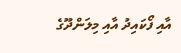އާއި ފޯކައިދު އާއި މިލަންދޫގެ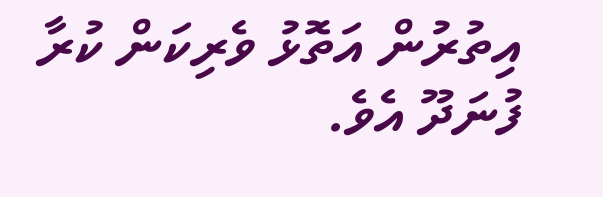އިތުރުން އަތޮޅު ވެރިކަން ކުރާ ފުނަދޫ އެވެ.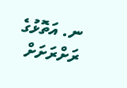ނ. އަތޮޅުގެ ރަށްރަށަށް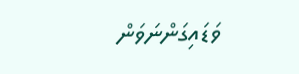ވަޑައިގަންނަވަން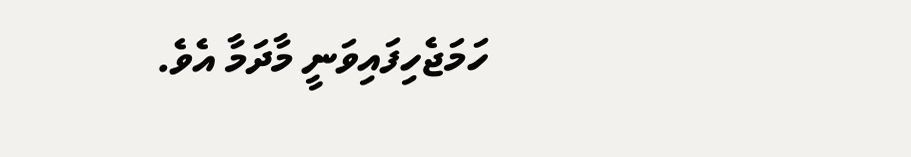ހަމަޖެހިފައިވަނީ މާދަމާ އެވެ.